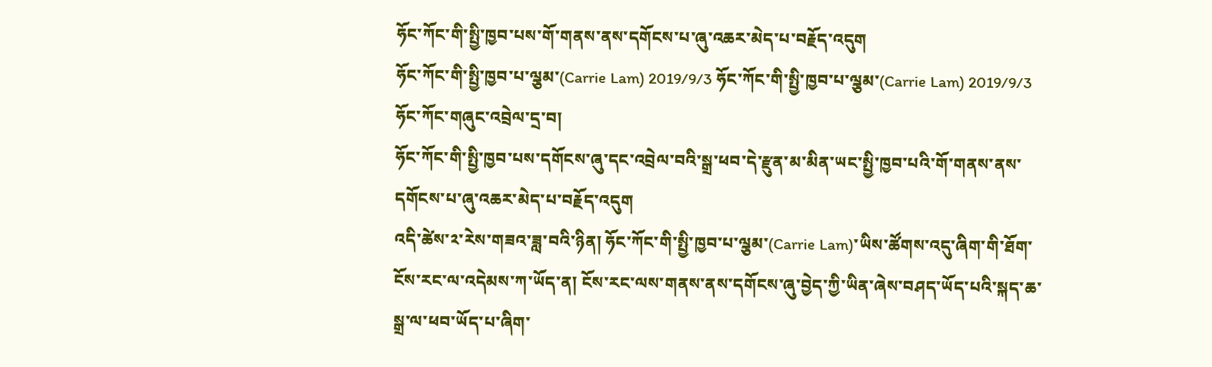ཧོང་ཀོང་གི་སྤྱི་ཁྱབ་པས་གོ་གནས་ནས་དགོངས་པ་ཞུ་འཆར་མེད་པ་བརྗོད་འདུག
ཧོང་ཀོང་གི་སྤྱི་ཁྱབ་པ་ལྕམ་(Carrie Lam) 2019/9/3 ཧོང་ཀོང་གི་སྤྱི་ཁྱབ་པ་ལྕམ་(Carrie Lam) 2019/9/3
ཧོང་ཀོང་གཞུང་འབྲེལ་དྲ་བ།
ཧོང་ཀོང་གི་སྤྱི་ཁྱབ་པས་དགོངས་ཞུ་དང་འབྲེལ་བའི་སྒྲ་ཕབ་དེ་རྫུན་མ་མིན་ཡང་སྤྱི་ཁྱབ་པའི་གོ་གནས་ནས་དགོངས་པ་ཞུ་འཆར་མེད་པ་བརྗོད་འདུག
འདི་ཚེས་༢་རེས་གཟའ་ཟླ་བའི་ཉིན། ཧོང་ཀོང་གི་སྤྱི་ཁྱབ་པ་ལྕམ་(Carrie Lam)་ཡིས་ཚོགས་འདུ་ཞིག་གི་ཐོག་ངོས་རང་ལ་འདེམས་ཀ་ཡོད་ན། ངོས་རང་ལས་གནས་ནས་དགོངས་ཞུ་བྱེད་ཀྱི་ཡིན་ཞེས་བཤད་ཡོད་པའི་སྐད་ཆ་སྒྲ་ལ་ཕབ་ཡོད་པ་ཞིག་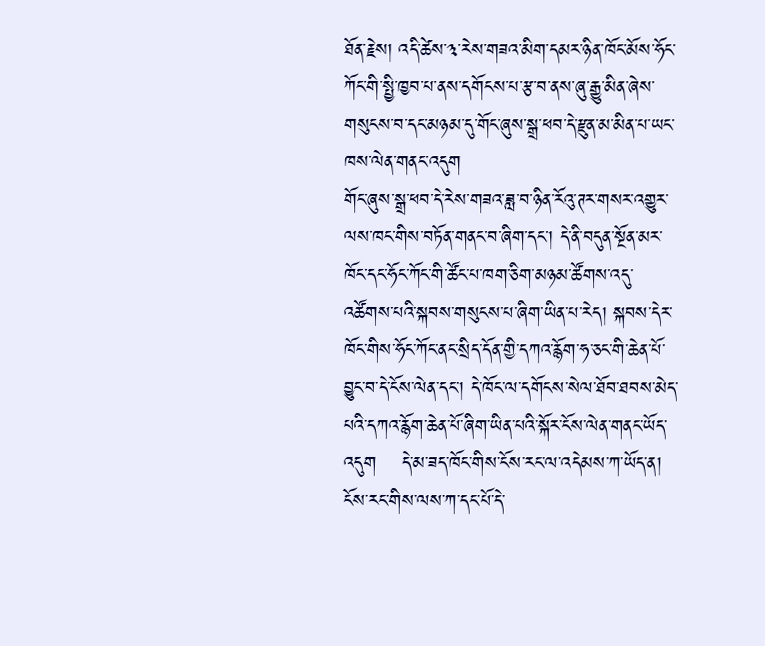ཐོན་རྗེས། འདི་ཚེས་༣་རེས་གཟའ་མིག་དམར་ཉིན་ཁོང་མོས་ཧོང་ཀོང་གི་སྤྱི་ཁྱབ་པ་ནས་དགོངས་པ་རྩ་བ་ནས་ཞུ་རྒྱུ་མིན་ཞེས་གསུངས་བ་དང་མཉམ་དུ་གོང་ཞུས་སྒྲ་ཕབ་དེ་རྫུན་མ་མིན་པ་ཡང་ཁས་ལེན་གནང་འདུག
གོང་ཞུས་སྒྲ་ཕབ་དེ་རེས་གཟའ་ཟླ་བ་ཉིན་རོའུ་ཊར་གསར་འགྱུར་ལས་ཁང་གིས་བཏོན་གནང་བ་ཞིག་དང་། དེ་ནི་བདུན་སྔོན་མར་ཁོང་དང་ཧོང་ཀོང་གི་ཚོང་པ་ཁག་ཅིག་མཉམ་ཚོགས་འདུ་འཚོགས་པའི་སྐབས་གསུངས་པ་ཞིག་ཡིན་པ་རེད། སྐབས་དེར་ཁོང་གིས་ཧོང་ཀོང་ནང་སྲིད་དོན་གྱི་དཀའ་རྙོག་ཧ་ཅང་གི་ཆེན་པོ་བྱུང་བ་དེ་ངོས་ལེན་དང་། དེ་ཁོང་ལ་དགོངས་སེལ་ཐོབ་ཐབས་མེད་པའི་དཀའ་རྙོག་ཆེན་པོ་ཞིག་ཡིན་པའི་སྐོར་ངོས་ལེན་གནང་ཡོད་འདུག    དེ་མ་ཟད་ཁོང་གིས་ངོས་རང་ལ་འདེམས་ཀ་ཡོད་ན། ངོས་རང་གིས་ལས་ཀ་དང་པོ་དེ་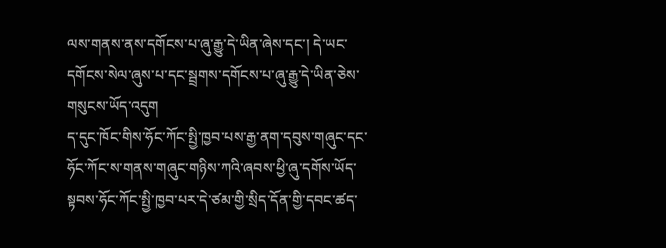ལས་གནས་ནས་དགོངས་པ་ཞུ་རྒྱུ་དེ་ཡིན་ཞེས་དང་། དེ་ཡང་དགོངས་སེལ་ཞུས་པ་དང་སྦྲགས་དགོངས་པ་ཞུ་རྒྱུ་དེ་ཡིན་ཅེས་གསུངས་ཡོད་འདུག
ད་དུང་ཁོང་གིས་ཧོང་ཀོང་སྤྱི་ཁྱབ་པས་རྒྱ་ནག་དབུས་གཞུང་དང་ཧོང་ཀོང་ས་གནས་གཞུང་གཉིས་ཀའི་ཞབས་ཕྱི་ཞུ་དགོས་ཡོད་སྟབས་ཧོང་ཀོང་སྤྱི་ཁྱབ་པར་དེ་ཙམ་གྱི་སྲིད་དོན་གྱི་དབང་ཚད་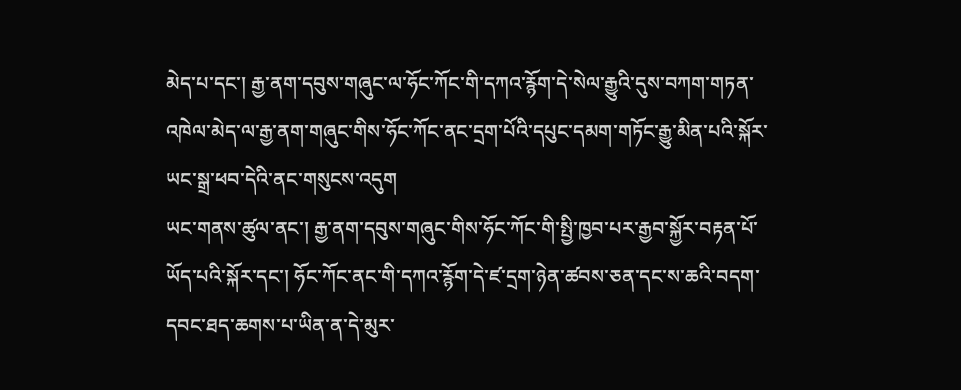མེད་པ་དང་། རྒྱ་ནག་དབུས་གཞུང་ལ་ཧོང་ཀོང་གི་དཀའ་རྙོག་དེ་སེལ་རྒྱུའི་དུས་བཀག་གཏན་འཁེལ་མེད་ལ་རྒྱ་ནག་གཞུང་གིས་ཧོང་ཀོང་ནང་དྲག་པོའི་དཔུང་དམག་གཏོང་རྒྱུ་མིན་པའི་སྐོར་ཡང་སྒྲ་ཕབ་དེའི་ནང་གསུངས་འདུག
ཡང་གནས་ཚུལ་ནང་། རྒྱ་ནག་དབུས་གཞུང་གིས་ཧོང་ཀོང་གི་སྤྱི་ཁྱབ་པར་རྒྱབ་སྐྱོར་བརྟན་པོ་ཡོད་པའི་སྐོར་དང་། ཧོང་ཀོང་ནང་གི་དཀའ་རྙོག་དེ་ཛ་དྲག་ཉེན་ཚབས་ཅན་དང་ས་ཆའི་བདག་དབང་ཐད་ཆགས་པ་ཡིན་ན་དེ་མུར་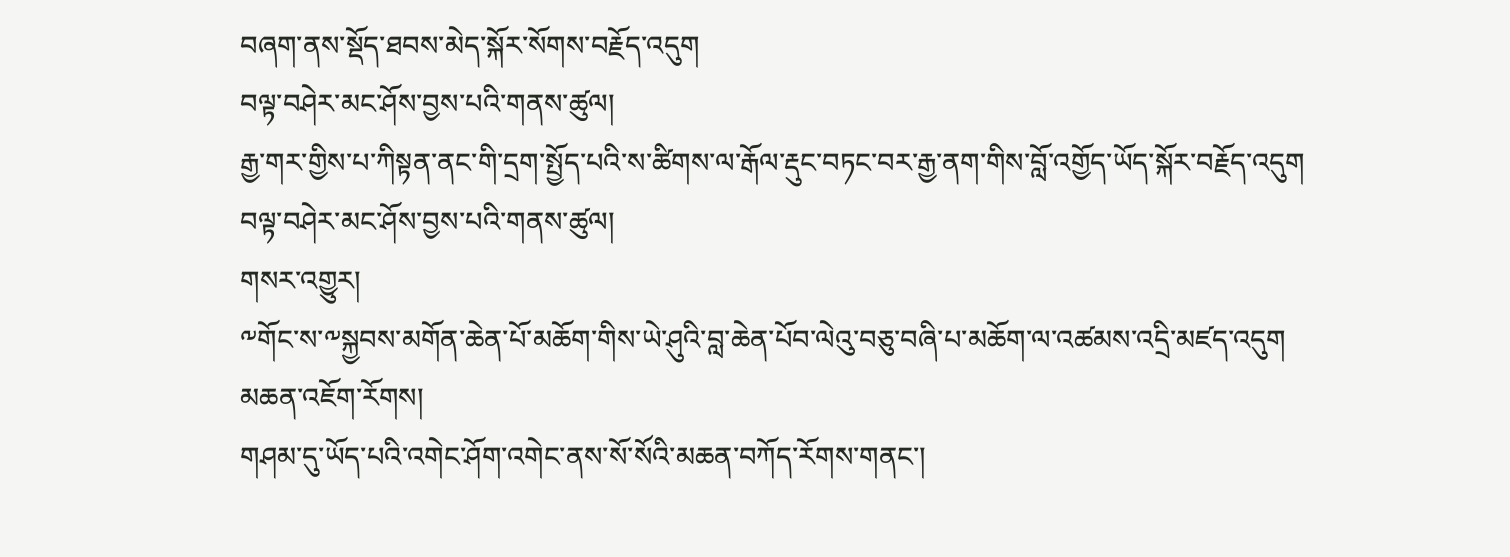བཞག་ནས་སྡོད་ཐབས་མེད་སྐོར་སོགས་བརྗོད་འདུག
བལྟ་བཤེར་མང་ཤོས་བྱས་པའི་གནས་ཚུལ།
རྒྱ་གར་གྱིས་པ་ཀིསྟན་ནང་གི་དྲག་སྤྱོད་པའི་ས་ཚིགས་ལ་རྒོལ་རྡུང་བཏང་བར་རྒྱ་ནག་གིས་བློ་འགྱོད་ཡོད་སྐོར་བརྗོད་འདུག
བལྟ་བཤེར་མང་ཤོས་བྱས་པའི་གནས་ཚུལ།
གསར་འགྱུར།
༸གོང་ས་༸སྐྱབས་མགོན་ཆེན་པོ་མཆོག་གིས་ཡེ་ཤུའི་བླ་ཆེན་པོབ་ལེའུ་བཅུ་བཞི་པ་མཆོག་ལ་འཚམས་འདྲི་མཛད་འདུག
མཆན་འཇོག་རོགས།
གཤམ་དུ་ཡོད་པའི་འགེང་ཤོག་འགེང་ནས་སོ་སོའི་མཆན་བཀོད་རོགས་གནང་།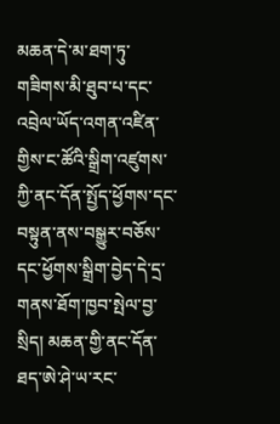མཆན་དེ་མ་ཐག་ཏུ་གཟིགས་མི་ཐུབ་པ་དང་འབྲེལ་ཡོད་འགན་འཛིན་གྱིས་ང་ཚོའི་སྒྲིག་འཛུགས་ཀྱི་ནང་དོན་སྤྱོད་ཕྱོགས་དང་བསྟུན་ནས་བསྒྱུར་བཅོས་དང་ཕྱོགས་སྒྲིག་བྱེད་དེ་དྲ་གནས་ཐོག་ཁྱབ་སྤེལ་བྱ་སྲིད། མཆན་གྱི་ནང་དོན་ཐད་ཨེ་ཤེ་ཡ་རང་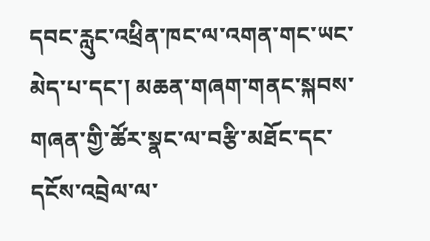དབང་རླུང་འཕྲིན་ཁང་ལ་འགན་གང་ཡང་མེད་པ་དང་། མཆན་གཞག་གནང་སྐབས་གཞན་གྱི་ཚོར་སྣང་ལ་བརྩི་མཐོང་དང་དངོས་འབྲེལ་ལ་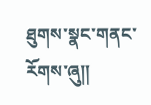ཐུགས་སྣང་གནང་རོགས་ཞུ༎